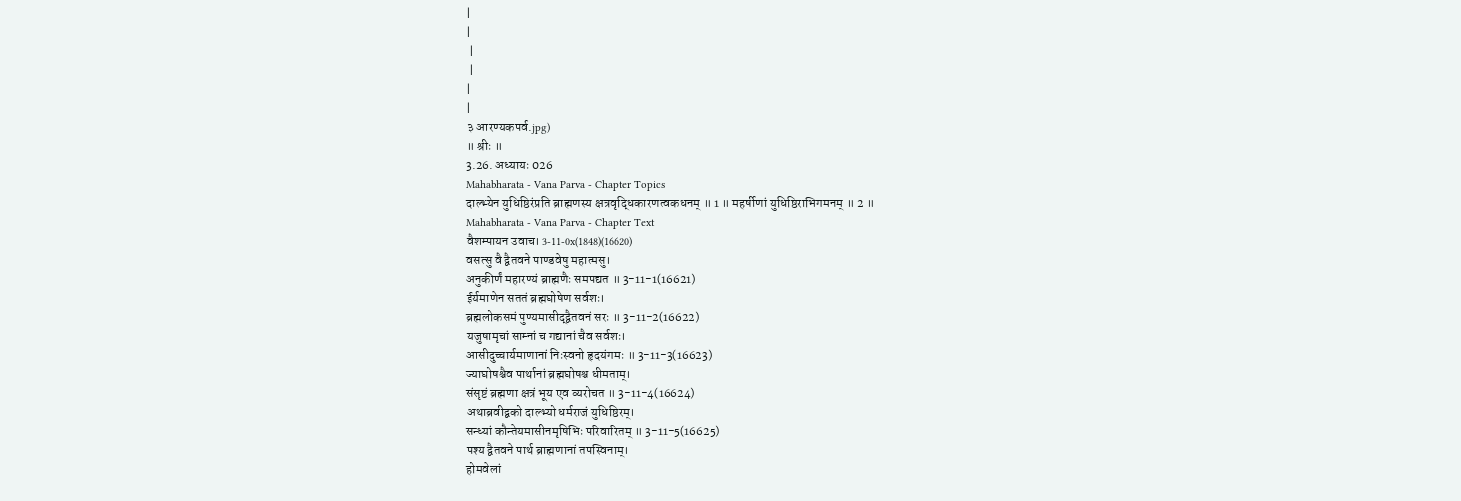|
|
 |
 |
|
|
३ आरण्यकपर्व.jpg)
॥ श्रीः ॥
3.26. अध्यायः 026
Mahabharata - Vana Parva - Chapter Topics
दाल्भ्येन युधिष्ठिरंप्रति ब्राह्मणस्य क्षत्रवृद्धिकारणत्वकधनम् ॥ 1 ॥ महर्षीणां युधिष्ठिराभिगमनम् ॥ 2 ॥
Mahabharata - Vana Parva - Chapter Text
वैशम्पायन उवाच। 3-11-0x(1848)(16620)
वसत्सु वै द्वैतवने पाण्डवेषु महात्मसु।
अनुकीर्णं महारण्यं ब्राह्मणैः समपद्यत ॥ 3-11-1(16621)
ईर्यमाणेन सततं ब्रह्मघोषेण सर्वशः।
ब्रह्मलोकसमं पुण्यमासीद्द्वैतवनं सरः ॥ 3-11-2(16622)
यजुषामृचां साम्नां च गद्यानां चैव सर्वशः।
आसीदुच्चार्यमाणानां निःस्वनो हृदयंगमः ॥ 3-11-3(16623)
ज्याघोषश्चैव पार्थानां ब्रह्मघोषश्च धीमताम्।
संसृष्टं ब्रह्मणा क्षत्रं भूय एव व्यरोचत ॥ 3-11-4(16624)
अथाब्रवीद्बको दाल्भ्यो धर्मराजं युधिष्ठिरम्।
सन्ध्यां कौन्तेयमासीनमृषिभिः परिवारितम् ॥ 3-11-5(16625)
पश्य द्वैतवने पार्थ ब्राह्मणानां तपस्विनाम्।
होमवेलां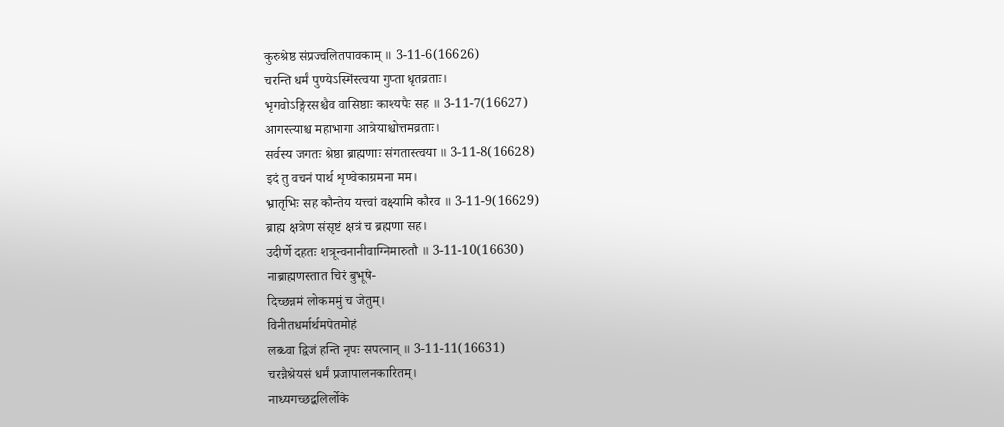कुरुश्रेष्ठ संप्रज्वलितपावकाम् ॥ 3-11-6(16626)
चरन्ति धर्मं पुण्येऽस्मिंस्त्वया गुप्ता धृतव्रताः।
भृगवोऽङ्गिरसश्चैव वासिष्ठाः काश्यपैः सह ॥ 3-11-7(16627)
आगस्त्याश्च महाभागा आत्रेयाश्चोत्तमव्रताः।
सर्वस्य जगतः श्रेष्ठा ब्राह्मणाः संगतास्त्वया ॥ 3-11-8(16628)
इदं तु वचनं पार्थ शृण्वेकाग्रमना मम।
भ्रातृभिः सह कौन्तेय यत्त्वां वक्ष्यामि कौरव ॥ 3-11-9(16629)
ब्राह्म क्षत्रेण संसृष्टं क्षत्रं च ब्रह्मणा सह।
उदीर्णे दहतः शत्रून्वनानीवाग्निमारुतौ ॥ 3-11-10(16630)
नाब्राह्मणस्तात चिरं बुभूषे-
दिच्छन्नमं लोकममुं च जेतुम्।
विनीतधर्मार्थमपेतमोहं
लब्ध्वा द्विजं हन्ति नृपः सपत्नान् ॥ 3-11-11(16631)
चरन्नैश्रेयसं धर्मं प्रजापालनकारितम्।
नाध्यगच्छद्बलिर्लोके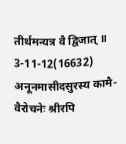तीर्थमन्यत्र वै द्विजात् ॥ 3-11-12(16632)
अनूनमासीदसुरस्य कामै-
वैरोचनेः श्रीरपि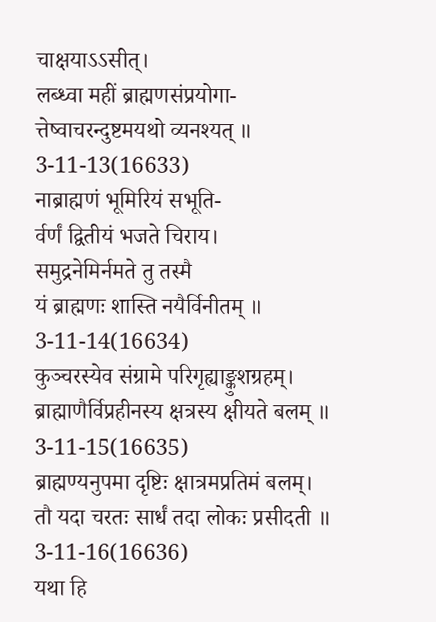चाक्षयाऽऽसीत्।
लब्ध्वा महीं ब्राह्मणसंप्रयोगा-
त्तेष्वाचरन्दुष्टमयथो व्यनश्यत् ॥ 3-11-13(16633)
नाब्राह्मणं भूमिरियं सभूति-
र्वर्णं द्वितीयं भजते चिराय।
समुद्रनेमिर्नमते तु तस्मै
यं ब्राह्मणः शास्ति नयैर्विनीतम् ॥ 3-11-14(16634)
कुञ्चरस्येव संग्रामे परिगृह्याङ्कुशग्रहम्।
ब्राह्माणैर्विप्रहीनस्य क्षत्रस्य क्षीयते बलम् ॥ 3-11-15(16635)
ब्राह्मण्यनुपमा दृष्टिः क्षात्रमप्रतिमं बलम्।
तौ यदा चरतः सार्धं तदा लोकः प्रसीदती ॥ 3-11-16(16636)
यथा हि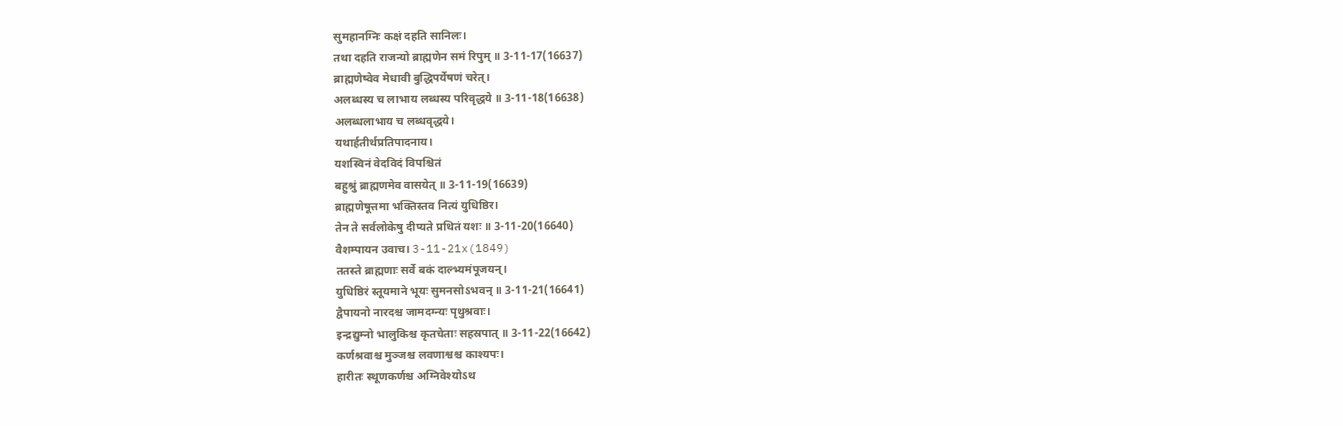सुमहानग्निः कक्षं दहति सानिलः।
तथा दहति राजन्यो ब्राह्मणेन समं रिपुम् ॥ 3-11-17(16637)
ब्राह्मणेष्वेव मेधावी बुद्धिपर्येषणं चरेत्।
अलब्धस्य च लाभाय लब्धस्य परिवृद्धये ॥ 3-11-18(16638)
अलब्धलाभाय च लब्धवृद्धये।
यथार्हतीर्थप्रतिपादनाय।
यशस्विनं वेदविदं विपश्चितं
बहुश्रुं ब्राह्मणमेव वासयेत् ॥ 3-11-19(16639)
ब्राह्मणेषूत्तमा भक्तिस्तव नित्यं युधिष्ठिर।
तेन ते सर्वलोकेषु दीप्यते प्रथितं यशः ॥ 3-11-20(16640)
वैशम्पायन उवाच। 3-11-21x(1849)
ततस्ते ब्राह्मणाः सर्वे बकं दाल्भ्यमंपूजयन्।
युधिष्ठिरं स्तूयमाने भूयः सुमनसोऽभवन् ॥ 3-11-21(16641)
द्वैपायनो नारदश्च जामदग्न्यः पृथुश्रवाः।
इन्द्रद्युम्नो भालुकिश्च कृतचेताः सहस्रपात् ॥ 3-11-22(16642)
कर्णश्रवाश्च मुञ्जश्च लवणाश्वश्च काश्यपः।
हारीतः स्थूणकर्णश्च अग्निवेश्योऽथ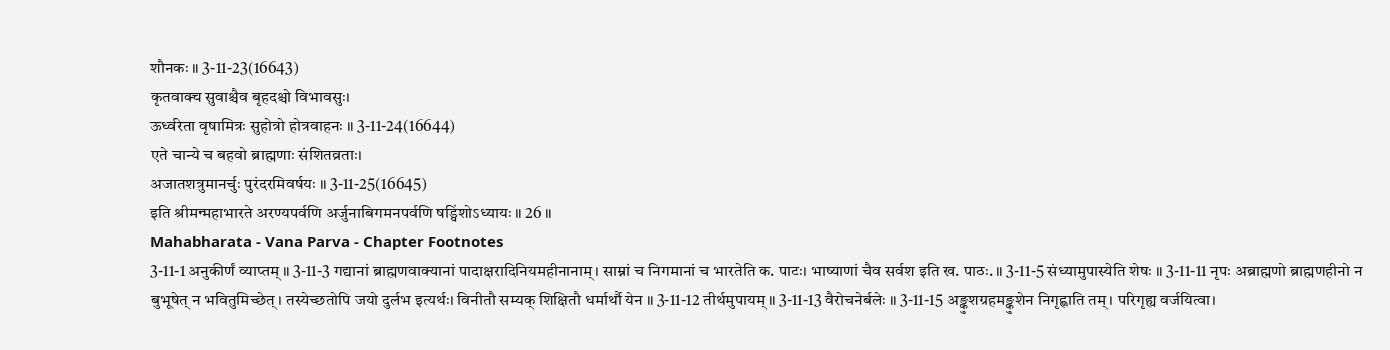शौनकः ॥ 3-11-23(16643)
कृतवाक्च सुवाश्चैव बृहदश्चो विभावसुः।
ऊर्ध्वरेता वृषामित्रः सुहोत्रो होत्रवाहनः ॥ 3-11-24(16644)
एते चान्ये च बहवो ब्राह्मणाः संशितव्रताः।
अजातशत्रुमानर्चुः पुरंदरमिवर्षयः ॥ 3-11-25(16645)
इति श्रीमन्महाभारते अरण्यपर्वणि अर्जुनाबिगमनपर्वणि षड्विंशोऽध्यायः ॥ 26 ॥
Mahabharata - Vana Parva - Chapter Footnotes
3-11-1 अनुकीर्णं व्याप्तम् ॥ 3-11-3 गद्यानां ब्राह्मणवाक्यानां पादाक्षरादिनियमहीनानाम्। साम्नां च निगमानां च भारतेति क. पाटः। भाष्याणां चैव सर्वश इति ख. पाठः. ॥ 3-11-5 संध्यामुपास्येति शेषः ॥ 3-11-11 नृपः अब्राह्मणो ब्राह्मणहीनो न बुभूषेत् न भवितुमिच्छेत्। तस्येच्छतोपि जयो दुर्लभ इत्यर्थः। विनीतौ सम्यक् शिक्षितौ धर्मार्थौ येन ॥ 3-11-12 तीर्थमुपायम् ॥ 3-11-13 वैरोचनेर्बलेः ॥ 3-11-15 अङ्कुशग्रहमङ्कुशेन निगृह्णाति तम्। परिगृह्य वर्जयित्वा।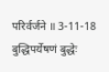परिर्वर्जने ॥ 3-11-18 बुद्धिपर्येषणं बुद्धेः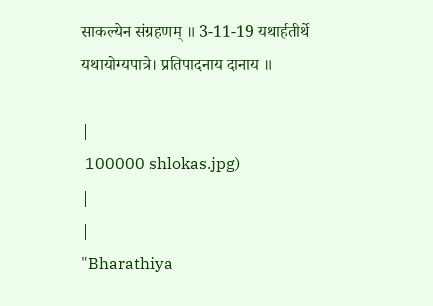साकल्येन संग्रहणम् ॥ 3-11-19 यथार्हतीर्थे यथायोग्यपात्रे। प्रतिपादनाय दानाय ॥

|
 100000 shlokas.jpg)
|
|
"Bharathiya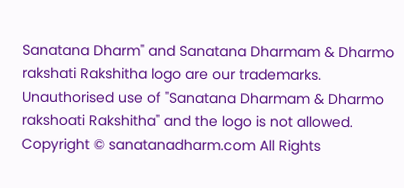Sanatana Dharm" and Sanatana Dharmam & Dharmo rakshati Rakshitha logo are our trademarks. Unauthorised use of "Sanatana Dharmam & Dharmo rakshoati Rakshitha" and the logo is not allowed. Copyright © sanatanadharm.com All Rights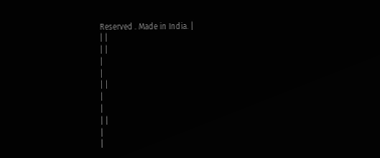Reserved . Made in India. |
| |
| |
|
|
| |
|
|
| |
|
|